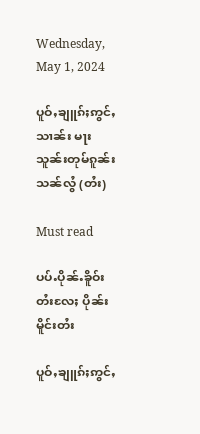Wednesday, May 1, 2024

ပူဝ်ႇၶျူၵ်ႈဢွင်ႇသၢၼ်း မႃးသူၼ်းတုမ်ၵူၼ်းသၼ်လွႆ (တႆး)

Must read

ပပ်ႉပိုၼ်ႉၶိူဝ်းတႆးလႄႈ ပိုၼ်းမိူင်းတႆး

ပူဝ်ႇၶျူၵ်ႈဢွင်ႇ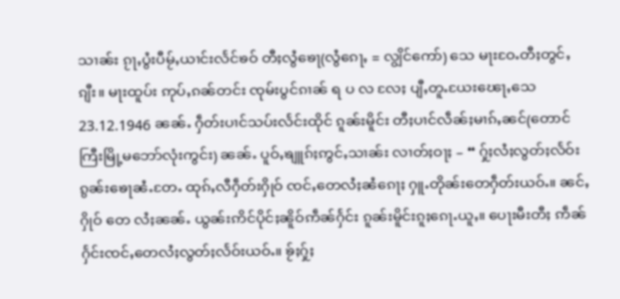သၢၼ်း ၵႂႃႇပွႆးပီမႂ်ႇယၢင်းလႅင်ၶဝ် တီႈလွႆၶေႃ(လွႆၵေႃႇ = လျွိင်ကော်) သေ မႃးဝႄႉတီႈတွင်ႇၵျီး။ မႃးထူပ်း ဢုပ်ႇၵၼ်တင်း ၸုမ်းပွင်ၵၢၼ် ရ ပ လ လႄႈ ပျီႇတူႉယႄးၽေႃႇသေ 23.12.1946 ၼၼ်ႉ ႁဵတ်းပၢင်သပ်းလႅင်းထိုင် ၵူၼ်းမိူင်း တီႈပၢင်လဵၼ်ႈမၢၵ်ႇၼင်(တောင်ကြီးမြို့မဘော်လုံးကွင်း) ၼၼ်ႉ ပူဝ်ႇၶျူၵ်ႈဢွင်ႇသၢၼ်း လၢတ်ႈဝႃႈ – “ ႁႂ်ႈလႆႈလွတ်ႈလႅဝ်းၵွၼ်းၶေႃၼႆႉတႄႉ ထုၵ်ႇလီႁဵတ်းႁိုဝ် ၸင်ႇတေလႆႈၼႆၵေႃႈ ႁူႉတိုၼ်းတေႁဵတ်းယဝ်ႉ။ ၼင်ႇႁိုဝ် တေ လႆႈၼၼ်ႉ ယွၼ်းဢိင်ပိုင်ႈၼိူဝ်ဢဵၼ်ႁႅင်း ၵူၼ်းမိူင်းၵူႈၵေႃႉယူႇ။ ပေႃးမီးတီႈ ဢဵၼ်ႁႅင်းၸင်ႇတေလႆႈလွတ်ႈလႅဝ်းယဝ်ႉ။ ၶႂ်ႈႁႂ်ႈ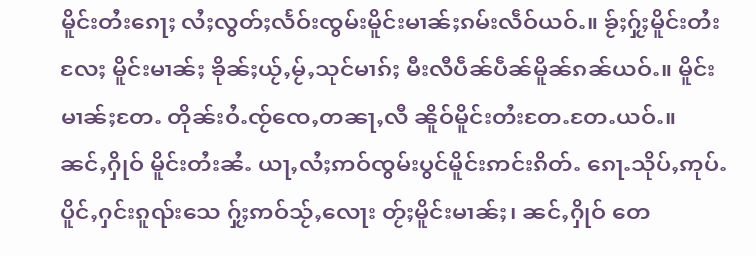မိူင်းတႆးၵေႃႈ လႆႈလွတ်ႈလႅဝ်းၸွမ်းမိူင်းမၢၼ်ႈၵမ်းလဵဝ်ယဝ်ႉ။ ၶႂ်ႈႁႂ်ႈမိူင်းတႆးလႄႈ မိူင်းမၢၼ်ႈ ၶိုၼ်ႈယႂ်ႇမႂ်ႇသုင်မၢၵ်ႈ မီးလီပဵၼ်ပဵၼ်မိူၼ်ၵၼ်ယဝ်ႉ။ မိူင်းမၢၼ်ႈတႄႉ တိုၼ်းဝႆႉၸႂ်ၸေႇတၼႃႇလီ ၼိူဝ်မိူင်းတႆးတႄႉတႄႉယဝ်ႉ။ ၼင်ႇႁိုဝ် မိူင်းတႆးၼႆႉ ယႃႇလႆႈဢဝ်ၸွမ်းပွင်မိူင်းဢင်းၵိတ်ႉ ၵေႃႉသိုပ်ႇဢုပ်ႉပိူင်ႇႁင်းၵူၺ်းသေ ႁႂ်ႈဢဝ်သႂ်ႇလေႃး တႂ်ႈမိူင်းမၢၼ်ႈ၊ ၼင်ႇႁိုဝ် တေ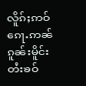လိူၵ်ႈဢဝ် ၵေႃႉဢၼ်ၵူၼ်းမိူင်းတႆးၶဝ်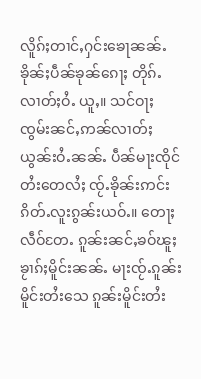လိူၵ်ႈတၢင်ႇႁင်းၶေႃၼၼ်ႉ ၶိုၼ်ႈပဵၼ်ၶုၼ်ၵေႃႈ တိုၵ်ႉလၢတ်ႈဝႆႉ ယူႇ။ သင်ဝႃႈ ၸွမ်းၼင်ႇဢၼ်လၢတ်ႈယွၼ်းဝႆႉၼၼ်ႉ ပဵၼ်မႃးၸိုင် တႆးတေလႆႈ ၸႂ်ႉၶိုၼ်းဢင်းၵိတ်ႉလူးၵွၼ်းယဝ်ႉ။ တေႃႈလဵဝ်တႄႉ ၵူၼ်းၼင်ႇၶဝ်ၽူႈၶႂၢၵ်ႈမိူင်းၼၼ်ႉ မႃးၸႂ်ႉၵူၼ်းမိူင်းတႆးသေ ၵူၼ်းမိူင်းတႆး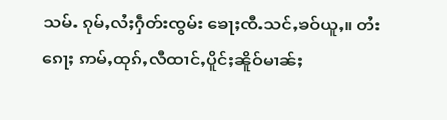သမ်ႉ ၵုမ်ႇလႆႈႁဵတ်းၸွမ်း ၶေႃႈၸီႉသင်ႇၶဝ်ယူႇ။ တႆးၵေႃႈ ဢမ်ႇထုၵ်ႇလီထၢင်ႇပိူင်ႈၼိူဝ်မၢၼ်ႈ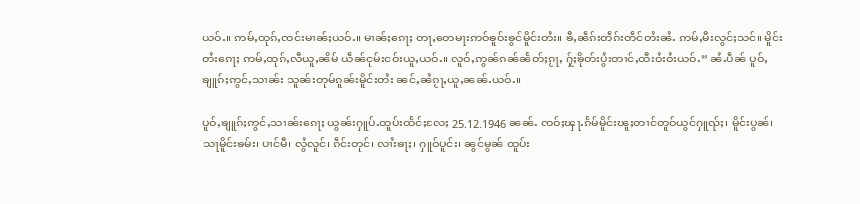ယဝ်ႉ။ ဢမ်ႇထုၵ်ႇၸင်းမၢၼ်ႈယဝ်ႉ။ မၢၼ်ႈၵေႃႈ တႃႇတေမႃးဢဝ်ၶူဝ်းၶွင်မိူင်းတႆး။ ၶီႇၼဵၵ်းတဵၵ်းတဵင်တႆးၼႆႉ ဢမ်ႇမီးလွင်ႈသင်။ မိူင်းတႆးၵေႃႈ ဢမ်ႇထုၵ်ႇလီယူႇၼိမ် ယဵၼ်ငုမ်းငဝ်းယူႇယဝ်ႉ။ လူဝ်ႇဢွၼ်ၵၼ်ၼႅတ်ႈၵႂႃႇ ႁႂ်ႈၶိုတ်းပွႆးတၢင်ႇထီးဝႆးဝႆးယဝ်ႉ” ၼႆႉပဵၼ် ပူဝ်ႇၶျူၵ်ႈဢွင်ႇသၢၼ်း သူၼ်းတုမ်ၵူၼ်းမိူင်းတႆး ၼင်ႇၼႆၵႂႃႇယူႇၼၼ်ႉယဝ်ႉ။

ပူဝ်ႇၶျူၵ်ႈဢွင်ႇသၢၼ်းၵေႃႈ ယွၼ်းႁူပ်ႉထူပ်းထႅင်ႈလႄႈ 25.12.1946 ၼၼ်ႉ ၸဝ်ႈၾႃႉၵႅမ်မိူင်းၽူႈတၢင်တူဝ်ယွင်ႁူၺ်ႈ၊ မိူင်းပွၼ်၊ သႃမိူင်းၶမ်း၊ ပၢင်မီ၊ လွႆလူင်၊ ၵဵင်းတုင်၊ လၢႆးၶႃႈ၊ ႁူဝ်ပူင်း၊ ၼွင်မွၼ် ထူပ်း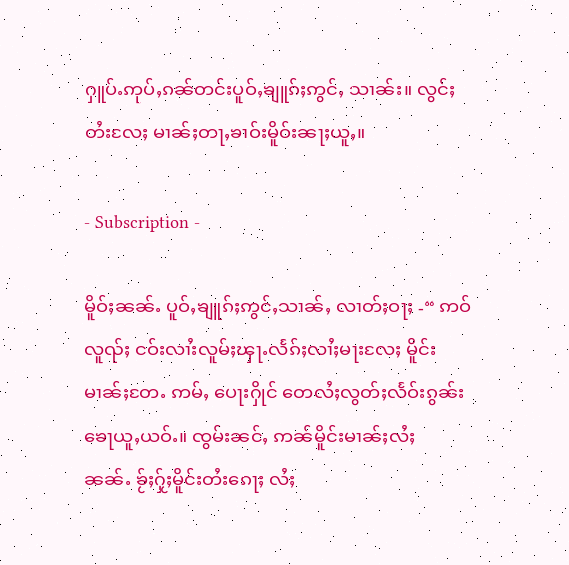ႁူပ်ႉဢုပ်ႇၵၼ်တင်းပူဝ်ႇၶျူၵ်ႈဢွင်ႇ သၢၼ်း။ လွင်ႈတႆးလႄႈ မၢၼ်ႈတႃႇၶၢဝ်းမိူဝ်းၼႃႈယူႇ။

- Subscription -

မိူဝ်ႈၼၼ်ႉ ပူဝ်ႇၶျူၵ်ႈဢွင်ႇသၢၼ်ႇ လၢတ်ႈဝႃႈ -“ ဢဝ်လူၺ်ႈ ငဝ်းလၢႆးလူမ်ႈၾႃႉလႅၵ်ႈလၢႆႈမႃးလႄႈ မိူင်းမၢၼ်ႈတႄႉ ဢမ်ႇ ပေႃးႁိုင် တေလႆႈလွတ်ႈလႅဝ်းၵွၼ်းၶေႃယူႇယဝ်ႉ။ ၸွမ်းၼင်ႇ ဢၼ်မိူင်းမၢၼ်ႈလႆႈၼၼ်ႉ ၶႂ်ႈႁႂ်ႈမိူင်းတႆးၵေႃႈ လႆႈ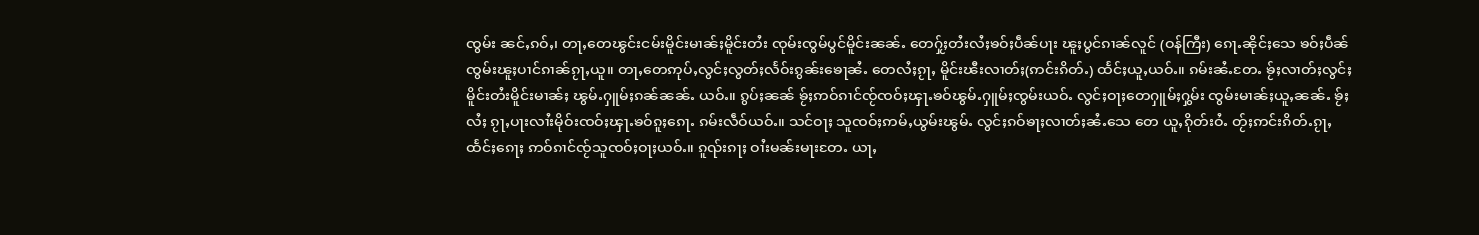ၸွမ်း ၼင်ႇၵဝ်ႇ၊ တႃႇတေၽွင်းငမ်းမိူင်းမၢၼ်ႈမိူင်းတႆး ၸုမ်းၸွမ်ပွင်မိူင်းၼၼ်ႉ တေႁႂ်ႈတႆးလႆႈၶဝ်ႈပဵၼ်ပႃး ၽူႈပွင်ၵၢၼ်လူင် (ဝန်ကြီး) ၵေႃႉၼိုင်ႈသေ ၶဝ်ႈပဵၼ်ၸွမ်းၽူႈပၢင်ၵၢၼ်ၵႂႃႇယူ။ တႃႇတေဢုပ်ႇလွင်ႈလွတ်ႈလႅဝ်းၵွၼ်းၶေႃၼႆႉ တေလႆႈၵႂႃႇ မိူင်းၽီးလၢတ်ႈ(ဢင်းၵိတ်ႉ) ထႅင်ႈယူႇယဝ်ႉ။ ၵမ်းၼႆႉတႄႉ ၶႂ်ႈလၢတ်ႈလွင်ႈမိူင်းတႆးမိူင်းမၢၼ်ႈ ၽွမ်ႉႁူမ်ႈၵၼ်ၼၼ်ႉ ယဝ်ႉ။ ၵွပ်ႈၼၼ် ၶႂ်ႈဢဝ်ၵၢင်ၸႂ်ၸဝ်ႈၾႃႉၶဝ်ၽွမ်ႉႁူမ်ႈၸွမ်းယဝ်ႉ လွင်ႈဝႃႈတေႁူမ်ႈႁွမ်း ၸွမ်းမၢၼ်ႈယူႇၼၼ်ႉ ၶႂ်ႈလႆႈ ၵႂႃႇပႃးလၢႆးမိုဝ်းၸဝ်ႈၾႃႉၶဝ်ၵူႈၵေႃႉ ၵမ်းလဵဝ်ယဝ်ႉ။ သင်ဝႃႈ သူၸဝ်ႈဢမ်ႇယွမ်းၽွမ်ႉ လွင်ႈၵဝ်ၶႃႈလၢတ်ႈၼႆႉသေ တေ ယူႇၵိုတ်းဝႆႉ တႂ်ႈဢင်းၵိတ်ႉၵႂႃႇထႅင်ႈၵေႃႈ ဢဝ်ၵၢင်ၸႂ်သူၸဝ်ႈဝႃႈယဝ်ႉ။ ၵူၺ်းၵႃႈ ဝၢႆးမၼ်းမႃးတႄႉ ယႃႇ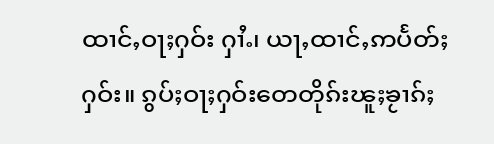ထၢင်ႇဝႃႈႁဝ်း ႁၢႆႉ၊ ယႃႇထၢင်ႇဢပႅတ်ႈႁဝ်း။ ၵွပ်ႈဝႃႈႁဝ်းတေတိုၵ်းၽူႈၶႂၢၵ်ႈ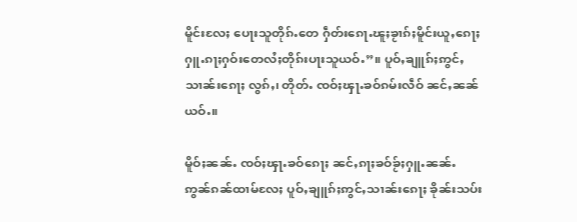မိူင်းလႄႈ ပေႃးသူတိုၵ်ႉတေ ႁဵတ်းၵေႃႉၽူႈၶႂၢၵ်ႈမိူင်းယူႇၵေႃႈ ႁူႉၵႃႈႁဝ်းတေလႆႈတိုၵ်းပႃးသူယဝ်ႉ”။ ပူဝ်ႇၶျူၵ်ႈဢွင်ႇသၢၼ်းၵေႃႈ လွၵ်ႇ၊ တိုတ်ႉ ၸဝ်ႈၾႃႉၶဝ်ၵမ်းလဵဝ် ၼင်ႇၼၼ် ယဝ်ႉ။

မိူဝ်ႈၼၼ်ႉ ၸဝ်ႈၾႃႉၶဝ်ၵေႃႈ ၼင်ႇၵႃႈၶဝ်ၶႂ်ႈႁူႉၼၼ်ႉ ဢွၼ်ၵၼ်ထၢမ်လႄႈ ပူဝ်ႇၶျူၵ်ႈဢွင်ႇသၢၼ်းၵေႃႈ ၶိုၼ်းသပ်း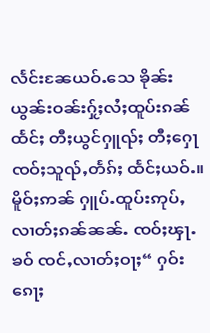လႅင်းၼႄယဝ်ႉသေ ၶိုၼ်းယွၼ်းဝၼ်းႁႂ်ႈလႆႈထူပ်းၵၼ်ထႅင်ႈ တီႈယွင်ႁူၺ်ႈ တီႈႁေႃၸဝ်ႈသူၺ်ႇတႅၵ်ႈ ထႅင်ႈယဝ်ႉ။ မိူဝ်ႈဢၼ် ႁူပ်ႉထူပ်းဢုပ်ႇလၢတ်ႈၵၼ်ၼၼ်ႉ ၸဝ်ႈၾႃႉၶဝ် ၸင်ႇလၢတ်ႈဝႃႈ“ ႁဝ်းၵေႃႈ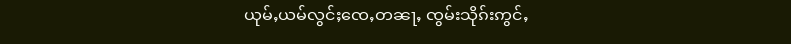ယုမ်ႇယမ်လွင်ႈၸေႇတၼႃႇ ၸွမ်းသိုၵ်းဢွင်ႇ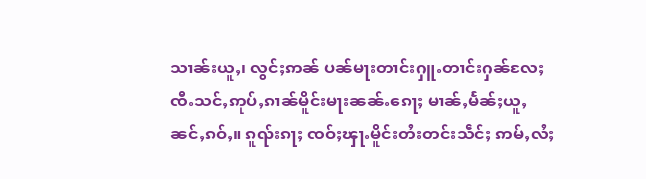သၢၼ်းယူႇ၊ လွင်ႈဢၼ် ပၼ်မႃးတၢင်းႁူႉတၢင်းႁၼ်လႄႈ ၸီႉသင်ႇဢုပ်ႇၵၢၼ်မိူင်းမႃးၼၼ်ႉၵေႃႈ မၢၼ်ႇမႅၼ်ႈယူႇ ၼင်ႇၵဝ်ႇ။ ၵူၺ်းၵႃႈ ၸဝ်ႈၾႃႉမိူင်းတႆးတင်းသဵင်ႈ ဢမ်ႇလႆႈ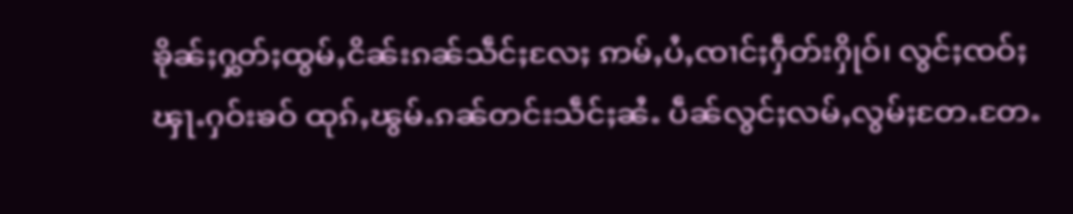ၶိုၼ်ႈႁွတ်ႈထွမ်ႇငိၼ်းၵၼ်သဵင်ႈလႄႈ ဢမ်ႇပႆႇၸၢင်ႈႁဵတ်းႁိုဝ်၊ လွင်ႈၸဝ်ႈၾႃႉႁဝ်းၶဝ် ထုၵ်ႇၽွမ်ႉၵၼ်တင်းသဵင်ႈၼႆႉ ပဵၼ်လွင်ႈလမ်ႇလွမ်ႈတႄႉတႄႉ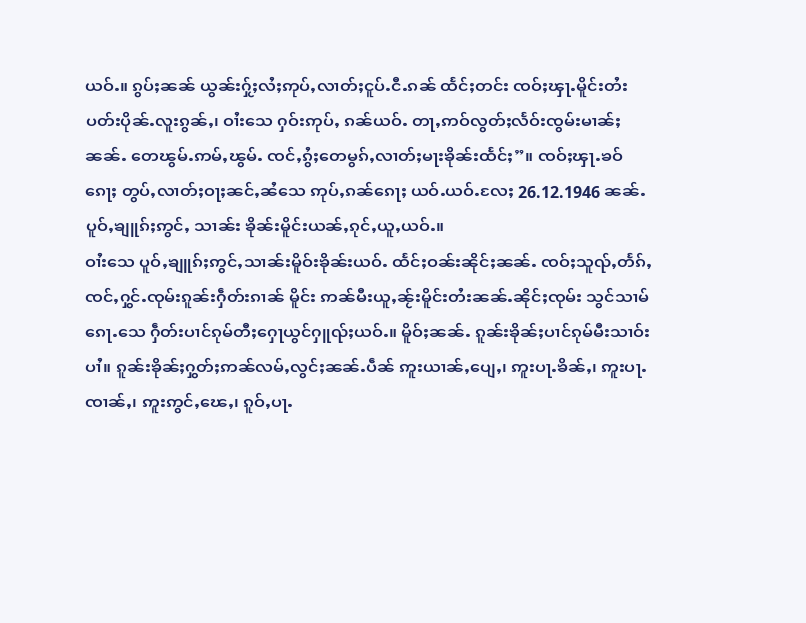ယဝ်ႉ။ ၵွပ်ႈၼၼ် ယွၼ်းႁႂ်ႈလႆႈဢုပ်ႇလၢတ်ႈငူပ်ႉငီႉၵၼ် ထႅင်ႈတင်း ၸဝ်ႈၾႃႉမိူင်းတႆးပတ်းပိုၼ်ႉလူးၵွၼ်ႇ၊ ဝၢႆးသေ ႁဝ်းဢုပ်ႇ ၵၼ်ယဝ်ႉ တႃႇဢဝ်လွတ်ႈလႅဝ်းၸွမ်းမၢၼ်ႈၼၼ်ႉ တေၽွမ်ႉဢမ်ႇၽွမ်ႉ ၸင်ႇၵွႆႈတေမွၵ်ႇလၢတ်ႈမႃးၶိုၼ်းထႅင်ႈ”။ ၸဝ်ႈၾႃႉၶဝ်ၵေႃႈ တွပ်ႇလၢတ်ႈဝႃႈၼင်ႇၼႆသေ ဢုပ်ႇၵၼ်ၵေႃႈ ယဝ်ႉယဝ်ႉလႄႈ 26.12.1946 ၼၼ်ႉ ပူဝ်ႇၶျူၵ်ႈဢွင်ႇ သၢၼ်း ၶိုၼ်းမိူင်းယၼ်ႇၵုင်ႇယူႇယဝ်ႉ။
ဝၢႆးသေ ပူဝ်ႇၶျူၵ်ႈဢွင်ႇသၢၼ်းမိူဝ်းၶိုၼ်းယဝ်ႉ ထႅင်ႈဝၼ်းၼိုင်ႈၼၼ်ႉ ၸဝ်ႈသူၺ်ႇတႅၵ်ႇၸင်ႇႁွင်ႉၸုမ်းၵူၼ်းႁဵတ်းၵၢၼ် မိူင်း ဢၼ်မီးယူႇၼႂ်းမိူင်းတႆးၼၼ်ႉၼိုင်ႈၸုမ်း သွင်သၢမ်ၵေႃႉသေ ႁဵတ်းပၢင်ၵုမ်တီႈႁေႃယွင်ႁူၺ်ႈယဝ်ႉ။ မိူဝ်ႈၼၼ်ႉ ၵူၼ်းၶိုၼ်ႈပၢင်ၵုမ်မီးသၢဝ်းပၢႆ။ ၵူၼ်းၶိုၼ်ႈႁွတ်ႈဢၼ်လမ်ႇလွင်ႈၼၼ်ႉပဵၼ် ဢူးယၢၼ်ႇပျေႇ၊ ဢူးပႃႉၶိၼ်ႇ၊ ဢူးပႃႉ ၸၢၼ်ႇ၊ ဢူးဢွင်ႇၽေႇ၊ ၵူဝ်ႇပႃႉ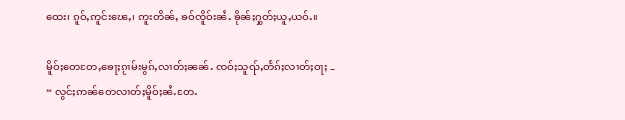ထေး၊ ၵူဝ်ႇဢူင်းၽေႇ၊ ဢူးတိၼ်ႇ ၶဝ်ၸိူဝ်းၼႆႉ ၶိုၼ်ႈႁွတ်ႈယူႇယဝ်ႉ။

မိူဝ်ႈတေတႄႇၶေႃႈၵႂၢမ်းမွၵ်ႇလၢတ်ႈၼၼ်ႉ ၸဝ်ႈသူၺ်ႇတႅၵ်ႈလၢတ်ႈဝႃႈ – “ လွင်ႈဢၼ်တေလၢတ်ႈမိူဝ်ႈၼႆႉတႄႉ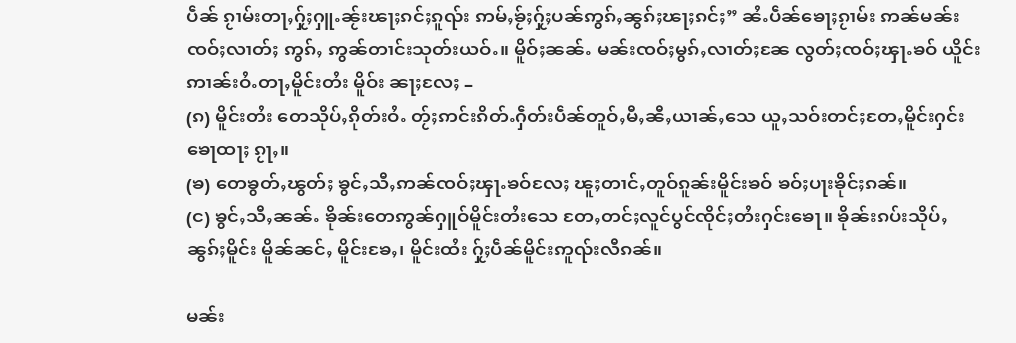ပဵၼ် ၵႂၢမ်းတႃႇႁႂ်ႈႁူႉၼႂ်းၽႃႈၵင်ႈၵူၺ်း ဢမ်ႇၶႂ်ႈႁႂ်ႈပၼ်ဢွၵ်ႇၼွၵ်ႈၽႃႈၵင်ႈ” ၼႆႉပဵၼ်ၶေႃႈၵႂၢမ်း ဢၼ်မၼ်းၸဝ်ႈလၢတ်ႈ ဢွၵ်ႇ ဢွၼ်တၢင်းသုတ်းယဝ်ႉ။ မိူဝ်ႈၼၼ်ႉ မၼ်းၸဝ်ႈမွၵ်ႇလၢတ်ႈၼႄ လွတ်ႈၸဝ်ႈၾႃႉၶဝ် ယိူင်းဢၢၼ်းဝႆႉတႃႇမိူင်းတႆး မိူဝ်း ၼႃႈလႄႈ –
(ၵ) မိူင်းတႆး တေသိုပ်ႇၵိုတ်းဝႆႉ တႂ်ႈဢင်းၵိတ်ႉႁဵတ်းပဵၼ်တူဝ်ႇမီႇၼီႇယၢၼ်ႇသေ ယူႇသဝ်းတင်ႈတႄႇမိူင်းႁင်းၶေႃထႃႈ ၵႂႃႇ။
(ၶ) တေၶွတ်ႇၽွတ်ႈ ၶွင်ႇသီႇဢၼ်ၸဝ်ႈၾႃႉၶဝ်လႄႈ ၽူႈတၢင်ႇတူဝ်ၵူၼ်းမိူင်းၶဝ် ၶဝ်ႈပႃးၶိုင်ႈၵၼ်။
(င) ၶွင်ႇသီႇၼၼ်ႉ ၶိုၼ်းတေဢွၼ်ႁူဝ်မိူင်းတႆးသေ တႄႇတင်ႈလူင်ပွင်ၸိုင်ႈတႆးႁင်းၶေႃ။ ၶိုၼ်းၵပ်းသိုပ်ႇၼွၵ်ႈမိူင်း မိူၼ်ၼင်ႇ မိူင်းၶႄႇ၊ မိူင်းထႆး ႁႂ်ႈပဵၼ်မိူင်းဢူၺ်းလီၵၼ်။

မၼ်း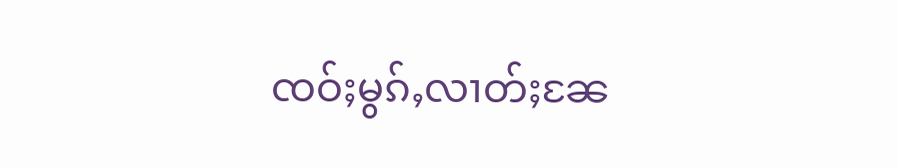ၸဝ်ႈမွၵ်ႇလၢတ်ႈၼႄ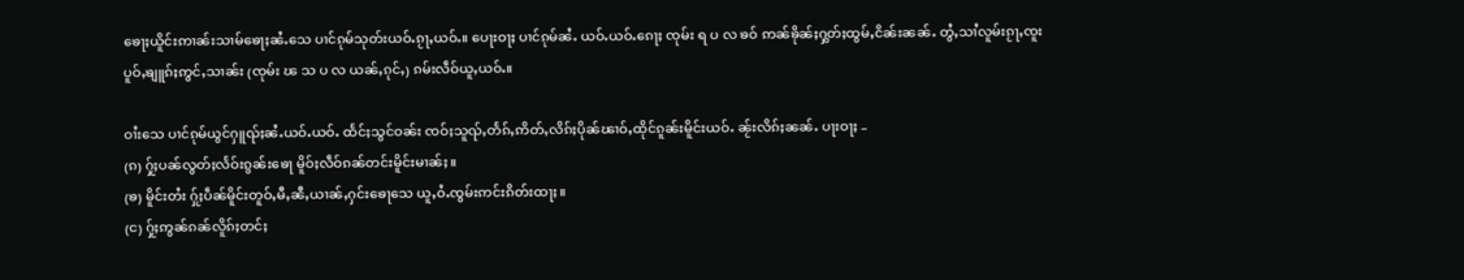ၶေႃႈယိူင်းဢၢၼ်းသၢမ်ၶေႃႈၼႆႉသေ ပၢင်ၵုမ်သုတ်းယဝ်ႉၵႂႃႇယဝ်ႉ။ ပေႃးဝႃႈ ပၢင်ၵုမ်ၼႆႉ ယဝ်ႉယဝ်ႉၵေႃႈ ၸုမ်း ရ ပ လ ၶဝ် ဢၼ်ၶိုၼ်ႈႁွတ်ႈထွမ်ႇငိၼ်းၼၼ်ႉ တွႆႇသၢႆလူမ်းၵႂႃႇၸူးပူဝ်ႇၶျူၵ်ႈဢွင်ႇသၢၼ်း (ၸုမ်း ၽ သ ပ လ ယၼ်ႇၵုင်ႇ) ၵမ်းလဵဝ်ယူႇယဝ်ႉ။

ဝၢႆးသေ ပၢင်ၵုမ်ယွင်ႁူၺ်ႈၼႆႉယဝ်ႉယဝ်ႉ ထႅင်ႈသွင်ဝၼ်း ၸဝ်ႈသူၺ်ႇတႅၵ်ႇဢိတ်ႇလိၵ်ႈပိုၼ်ၽၢဝ်ႇထိုင်ၵူၼ်းမိူင်းယဝ်ႉ ၼႂ်းလိၵ်ႈၼၼ်ႉ ပႃးဝႃႈ –
(ၵ) ႁႂ်ႈပၼ်လွတ်ႈလႅဝ်းၵွၼ်းၶေႃ မိူဝ်ႈလဵဝ်ၵၼ်တင်းမိူင်းမၢၼ်ႈ။
(ၶ) မိူင်းတႆး ႁႂ်ႈပဵၼ်မိူင်းတူဝ်ႇမီႇၼီႇယၢၼ်ႇႁင်းၶေႃသေ ယူႇဝႆႉၸွမ်းဢင်းၵိတ်းထႃႈ။
(င) ႁႂ်ႈဢွၼ်ၵၼ်လိူၵ်ႈတင်ႈ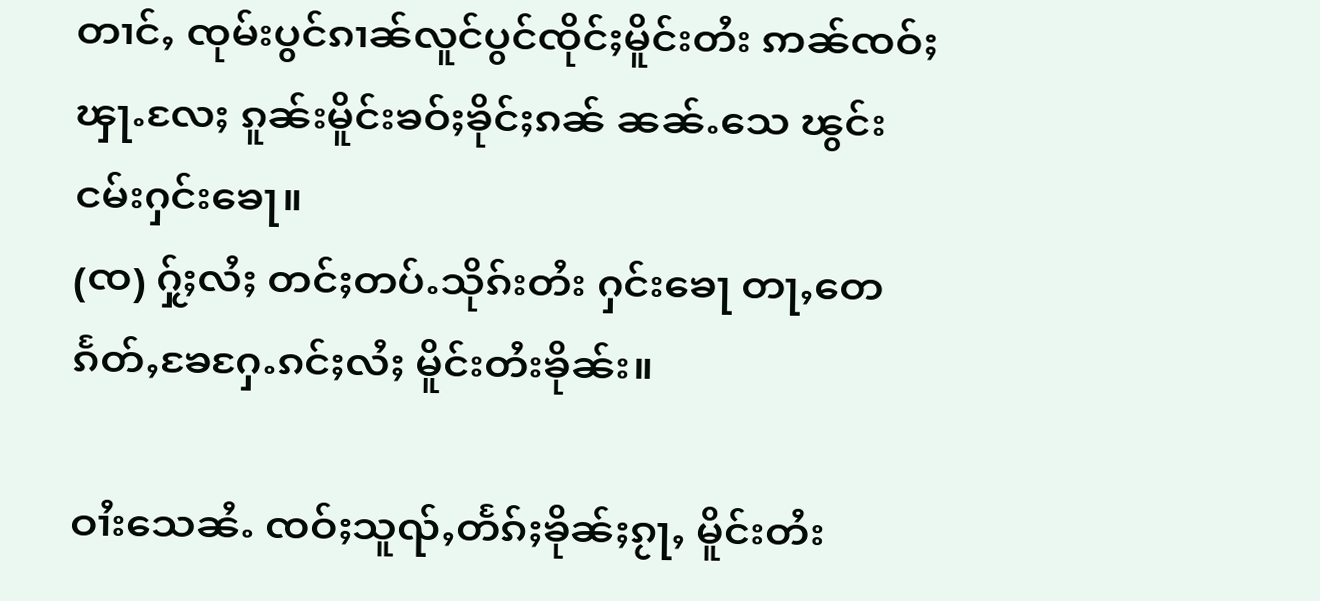တၢင်ႇ ၸုမ်းပွင်ၵၢၼ်လူင်ပွင်ၸိုင်ႈမိူင်းတႆး ဢၼ်ၸဝ်ႈၾႃႉလႄႈ ၵူၼ်းမိူင်းၶဝ်ႈၶိုင်ႈၵၼ် ၼၼ်ႉသေ ၽွင်းငမ်းႁင်းၶေႃ။
(ၸ) ႁႂ်ႈလႆႈ တင်ႈတပ်ႉသိုၵ်းတႆး ႁင်းၶေႃ တႃႇတေၵႅတ်ႇၶႄႁႄႉၵင်ႈလႆႈ မိူင်းတႆးၶိုၼ်း။

ဝၢႆးသေၼႆႉ ၸဝ်ႈသူၺ်ႇတႅၵ်ႈၶိုၼ်ႈၵႂႃႇ မိူင်းတႆး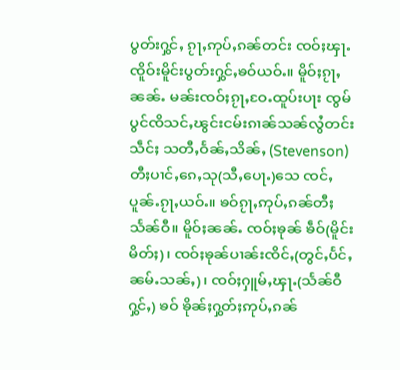ပွတ်းႁွင်ႇ ၵႂႃႇဢုပ်ႇၵၼ်တင်း ၸဝ်ႈၾႃႉၸိူဝ်းမိူင်းပွတ်းႁွင်ႇၶဝ်ယဝ်ႉ။ မိူဝ်ႈၵႂႃႇၼၼ်ႉ မၼ်းၸဝ်ႈၵႂႃႇဝႄႉထူပ်းပႃး ၸွမ်ပွင်ၸိသင်ႇၽွင်းငမ်းၵၢၼ်သၼ်လွႆတင်းသဵင်ႈ သတီႇဝႅၼ်ႇသိၼ်ႇ (Stevenson) တီႈပၢင်ႇၵေႇသု(သီႇပေႃႉ)သေ ၸင်ႇပူၼ်ႉၵႂႃႇယဝ်ႉ။ ၶဝ်ၵႂႃႇဢုပ်ႇၵၼ်တီႈသႅၼ်ဝီ။ မိူဝ်ႈၼၼ်ႉ ၸဝ်ႈၶုၼ် ၶဵဝ်(မိူင်းမိတ်ႈ)၊ ၸဝ်ႈၶုၼ်ပၢၼ်းၸိင်ႇ(တွင်ႇပႅင်ႇ ၼမ်ႉသၼ်ႇ)၊ ၸဝ်ႈႁူမ်ႇၾႃႉ(သႅၼ်ဝီႁွင်ႇ) ၶဝ် ၶိုၼ်ႈႁွတ်ႈဢုပ်ႇၵၼ်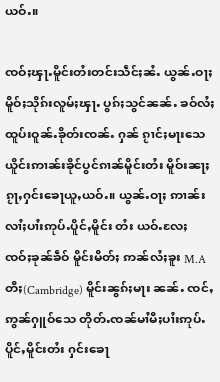ယဝ်ႉ။

ၸဝ်ႈၾႃႉမိူင်းတႆးတင်းသဵင်ႈၼႆႉ ယွၼ်ႉဝႃႈ မိူဝ်ႈသိုၵ်းလူမ်ႈၾႃႉ ပွၵ်ႈသွင်ၼၼ်ႉ ၶဝ်လႆႈထူပ်းဝူၼ်ႉၶိုတ်းၸၼ်ႉ ႁၼ် ၵႂၢင်ႈမႃးသေ ယိူင်းဢၢၼ်းၶိုင်ပွင်ၵၢၼ်မိူင်းတႆး မိူဝ်းၼႃႈ ၵႂႃႇႁင်းၶေႃယူႇယဝ်ႉ။ ယွၼ်ႉဝႃႈ ဢၢၼ်းလၢႆႈပၢႆးဢုပ်ႉပိူင်ႇမိူင်း တႆး ယဝ်ႉလႄႈ ၸဝ်ႈၶုၼ်ၶဵဝ် မိူင်းမိတ်ႈ ဢၼ်လႆႈၶူး M.A တီႈ(Cambridge) မိူင်းၼွၵ်ႈမႃး ၼၼ်ႉ ၸင်ႇဢွၼ်ႁူဝ်သေ တိုတ်ႉၸၼ်မၢႆမီႈပၢႆးဢုပ်ႉပိူင်ႇမိူင်းတႆး ႁင်းၶေႃ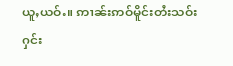ယူႇယဝ်ႉ။ ဢၢၼ်းဢဝ်မိူင်းတႆးသဝ်းႁင်း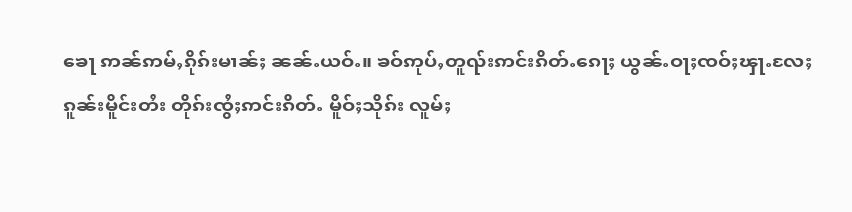ၶေႃ ဢၼ်ဢမ်ႇၵိုၵ်းမၢၼ်ႈ ၼၼ်ႉယဝ်ႉ။ ၶဝ်ဢုပ်ႇတူၺ်းဢင်းၵိတ်ႉၵေႃႈ ယွၼ်ႉဝႃႈၸဝ်ႈၾႃႉလႄႈ ၵူၼ်းမိူင်းတႆး တိုၵ်းၸွႆႈဢင်းၵိတ်ႉ မိူဝ်ႈသိုၵ်း လူမ်ႈ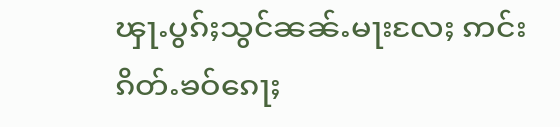ၾႃႉပွၵ်ႈသွင်ၼၼ်ႉမႃးလႄႈ ဢင်းၵိတ်ႉၶဝ်ၵေႃႈ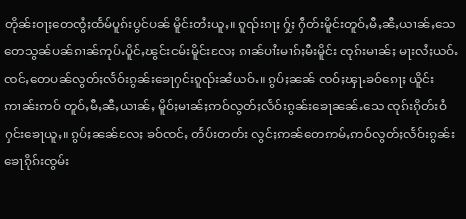တိုၼ်းဝႃႈတေၸွႆႈထႅမ်ပူၵ်းပွင်ပၼ် မိူင်းတႆးယူႇ။ ၵူၺ်းၵႃႈ ႁႂ်ႈ ႁဵတ်းမိူင်းတူဝ်ႇမီႇၼီႇယၢၼ်ႇသေ တေသွၼ်ပၼ်ၵၢၼ်ဢုပ်ႉပိူင်ႇၽွင်းငမ်းမိူင်းလႄႈ ၵၢၼ်ပၢႆးမၢၵ်ႈမီးမိူင်း ၸုၵ်းမၢၼ်ႈ မႃးလႆႈယဝ်ႉ ၸင်ႇတေပၼ်လွတ်ႈလႅဝ်းၵွၼ်းၶေႃႁင်းၵူၺ်းၼႆယဝ်ႉ။ ၵွပ်ႈၼၼ် ၸဝ်ႈၾႃႉၶဝ်ၵေႃႈ ယိူင်းဢၢၼ်းဢဝ် တူဝ်ႇမီႇၼီႇယၢၼ်ႇ မိူဝ်ႈမၢၼ်ႈဢဝ်လွတ်ႈလႅဝ်းၵွၼ်းၶေႃၼၼ်ႉသေ ၸုၵ်းၵိုတ်းဝႆႁင်းၶေႃယူႇ။ ၵွပ်ႈၼၼ်လႄႈ ၶဝ်ၸင်ႇ တႅပ်းတတ်း လွင်ႈဢၼ်တေဢမ်ႇဢဝ်လွတ်ႈလႅဝ်းၵွၼ်းၶေႃၵိုၵ်းၸွမ်း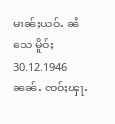မၢၼ်ႈယဝ်ႉ ၼႆသေ မိူဝ်ႈ 30.12.1946 ၼၼ်ႉ ၸဝ်ႈၾႃႉ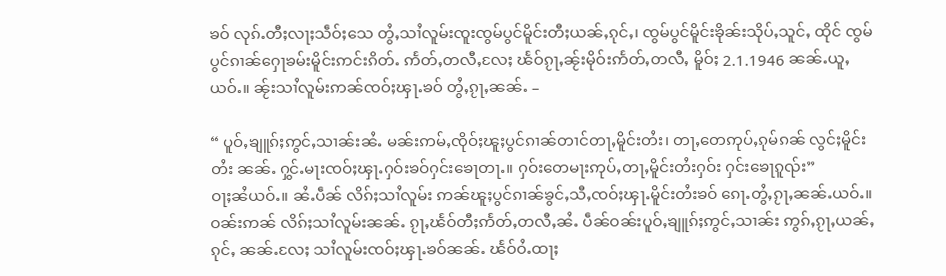ၶဝ် လုၵ်ႉတီႈလႃႈသဵဝ်ႈသေ တွႆႇသၢႆလူမ်းၸူးၸွမ်ပွင်မိူင်းတီႈယၼ်ႇၵုင်ႇ၊ ၸွမ်ပွင်မိူင်းၶိုၼ်းသိုပ်ႇသူင်ႇ ထိုင် ၸွမ်ပွင်ၵၢၼ်ႁေႃၶမ်းမိူင်းဢင်းၵိတ်ႉ ဢႅတ်ႇတလီႇလႄႈ ၽႅဝ်ၵႂႃႇၼႂ်းမိုဝ်းဢႅတ်ႇတလီႇ မိူဝ်ႈ 2.1.1946 ၼၼ်ႉယူႇယဝ်ႉ။ ၼႂ်းသၢႆလူမ်းဢၼ်ၸဝ်ႈၾႃႉၶဝ် တွႆႇၵႂႃႇၼၼ်ႉ –

“ ပူဝ်ႇၶျူၵ်ႈဢွင်ႇသၢၼ်းၼႆႉ မၼ်းဢမ်ႇၸိုဝ်ႈၽူႈပွင်ၵၢၼ်တၢင်တႃႇမိူင်းတႆး၊ တႃႇတေဢုပ်ႇၵုမ်ၵၼ် လွင်ႈမိူင်းတႆး ၼၼ်ႉ ႁွင်ႉမႃးၸဝ်ႈၾႃႉႁဝ်းၶဝ်ႁင်းၶေႃတႃႉ။ ႁဝ်းတေမႃးဢုပ်ႇတႃႇမိူင်းတႆးႁဝ်း ႁင်းၶေႃၵူၺ်း”
ဝႃႈၼႆယဝ်ႉ။ ၼႆႉပဵၼ် လိၵ်ႈသၢႆလူမ်း ဢၼ်ၽူႈပွင်ၵၢၼ်ၶွင်ႇသီႇၸဝ်ႈၾႃႉမိူင်းတႆးၶဝ် ၵေႃႉတွႆႇၵႂႃႇၼၼ်ႉယဝ်ႉ။ဝၼ်းဢၼ် လိၵ်ႈသၢႆလူမ်းၼၼ်ႉ ၵႂႃႇၽႅဝ်တီႈဢႅတ်ႇတလီႇၼႆႉ ပဵၼ်ဝၼ်းပူဝ်ႇၶျူၵ်ႈဢွင်ႇသၢၼ်း ဢွၵ်ႇၵႂႃႇယၼ်ႇၵုင်ႇ ၼၼ်ႉလႄႈ သၢႆလူမ်းၸဝ်ႈၾႃႉၶဝ်ၼၼ်ႉ ၽႅဝ်ဝႆႉထႃႈ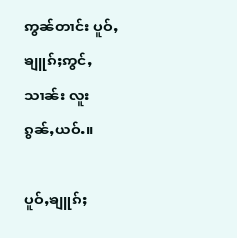ဢွၼ်တၢင်း ပူဝ်ႇၶျူၵ်ႈဢွင်ႇသၢၼ်း လူးၵွၼ်ႇယဝ်ႉ။

ပူဝ်ႇၶျူၵ်ႈ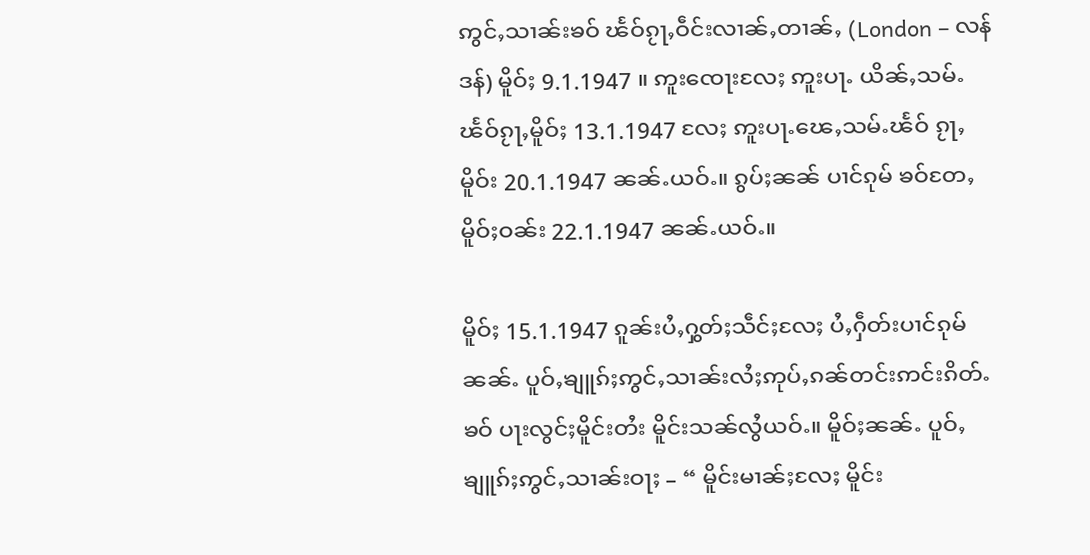ဢွင်ႇသၢၼ်းၶဝ် ၽႅဝ်ၵႂႃႇဝဵင်းလၢၼ်ႇတၢၼ်ႇ (London – လန်ဒန်) မိူဝ်ႈ 9.1.1947 ။ ဢူးၸေႃးလႄႈ ဢူးပႃႉ ယိၼ်ႇသမ်ႉ ၽႅဝ်ၵႂႃႇမိူဝ်ႈ 13.1.1947 လႄႈ ဢူးပႃႉၽေႇသမ်ႉၽႅဝ် ၵႂႃႇမိူဝ်း 20.1.1947 ၼၼ်ႉယဝ်ႉ။ ၵွပ်ႈၼၼ် ပၢင်ၵုမ် ၶဝ်တႄႇမိူဝ်ႈဝၼ်း 22.1.1947 ၼၼ်ႉယဝ်ႉ။

မိူဝ်ႈ 15.1.1947 ၵူၼ်းပႆႇႁွတ်ႈသဵင်ႈလႄႈ ပႆႇႁဵတ်းပၢင်ၵုမ်ၼၼ်ႉ ပူဝ်ႇၶျူၵ်ႈဢွင်ႇသၢၼ်းလႆႈဢုပ်ႇၵၼ်တင်းဢင်းၵိတ်ႉ ၶဝ် ပႃးလွင်ႈမိူင်းတႆး မိူင်းသၼ်လွႆယဝ်ႉ။ မိူဝ်ႈၼၼ်ႉ ပူဝ်ႇၶျူၵ်ႈဢွင်ႇသၢၼ်းဝႃႈ – “ မိူင်းမၢၼ်ႈလႄႈ မိူင်း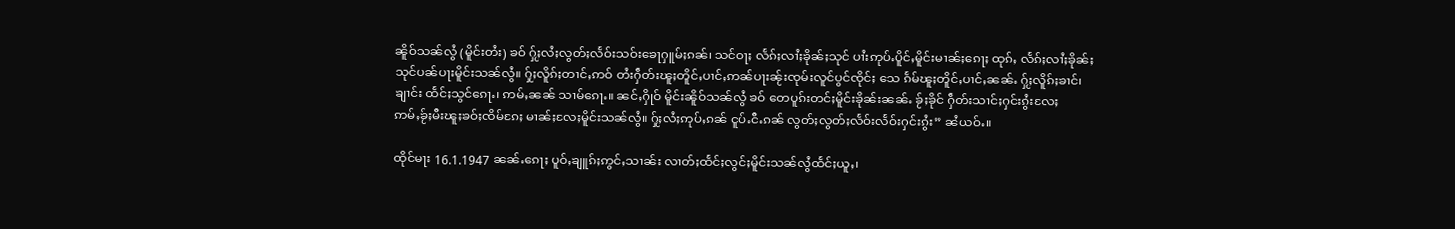ၼိူဝ်သၼ်လွႆ (မိူင်းတႆး) ၶဝ် ႁႂ်ႈလႆႈလွတ်ႈလႅဝ်းသဝ်းၶေႃႁူမ်ႈၵၼ်၊ သင်ဝႃႈ လႅၵ်ႈလၢႆႈၶိုၼ်ႈသုင် ပၢႆးဢုပ်ႉပိူင်ႇမိူင်းမၢၼ်ႈၵေႃႈ ထုၵ်ႇ လႅၵ်ႈလၢႆႈၶိုၼ်ႈသုင်ပၼ်ပႃးမိူင်းသၼ်လွႆ။ ႁႂ်ႈလိူၵ်ႈတၢင်ႇဢဝ် တႆးႁဵတ်းၽူႈတိူင်ႇပၢင်ႇဢၼ်ပႃးၼႂ်းၸုမ်းလူင်ပွင်ၸိုင်ႈ သေ ၵႅမ်ၽူႈတိူင်ႇပၢင်ႇၼၼ်ႉ ႁႂ်ႈလိူၵ်ႈၶၢင်၊ ၶျၢင်း ထႅင်ႈသွင်ၵေႃႉ၊ ဢမ်ႇၼၼ် သၢမ်ၵေႃႉ။ ၼင်ႇႁိုဝ် မိူင်းၼိူဝ်သၼ်လွႆ ၶဝ် တေပူၵ်းတင်ႈမိူင်းၶိုၼ်းၼၼ်ႉ ၶႂ်ႈၶိုင် ႁဵတ်းသၢင်ႈႁင်းၵွႆးလႄႈ ဢမ်ႇၶႂ်ႈမီးၽူႈၶဝ်ႈၸိမ်ၵႄႈ မၢၼ်ႈလႄႈမိူင်းသၼ်လွႆ။ ႁႂ်ႈလႆႈဢုပ်ႇၵၼ် ငူပ်ႉငီႉၵၼ် လွတ်ႈလွတ်ႈလႅဝ်းလႅဝ်းႁင်းၵွႆး” ၼႆယဝ်ႉ။

ထိုင်မႃး 16.1.1947 ၼၼ်ႉၵေႃႈ ပူဝ်ႇၶျူၵ်ႈဢွင်ႇသၢၼ်း လၢတ်ႈထႅင်ႈလွင်ႈမိူင်းသၼ်လွႆထႅင်ႈယူႇ၊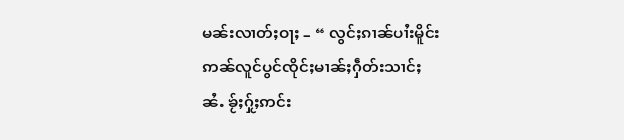မၼ်းလၢတ်ႈဝႃႈ – “ လွင်ႈၵၢၼ်ပၢႆးမိူင်း ဢၼ်လူင်ပွင်ၸိုင်ႈမၢၼ်ႈႁဵတ်းသၢင်ႈၼႆႉ ၶႂ်ႈႁႂ်ႈဢင်း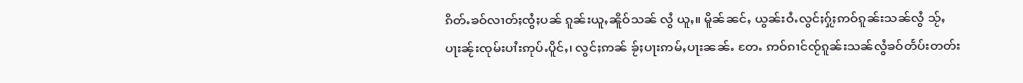ၵိတ်ႉၶဝ်လၢတ်ႈၸွႆႈပၼ် ၵူၼ်းယူႇၼိူဝ်သၼ် လွႆ ယူႇ။ မိူၼ်ၼင်ႇ ယွၼ်းဝႆႉလွင်ႈႁႂ်ႈဢဝ်ၵူၼ်းသၼ်လွႆ သႂ်ႇပႃးၼႂ်းၸုမ်းပၢႆးဢုပ်ႉပိူင်ႇ၊ လွင်ႈဢၼ် ၶႂ်ႈပႃးဢမ်ႇပႃးၼၼ်ႉ တႄႉ ဢဝ်ၵၢင်ၸႂ်ၵူၼ်းသၼ်လွႆၶဝ်တႅပ်းတတ်း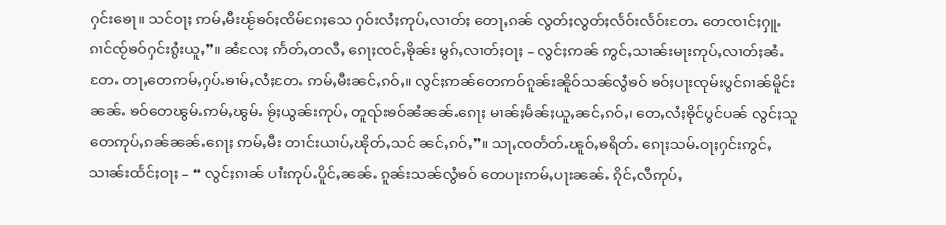ႁင်းၶေႃ။ သင်ဝႃႈ ဢမ်ႇမီးၽႂ်ၶဝ်ႈၸိမ်ၵႄႈသေ ႁဝ်းလႆႈဢုပ်ႇလၢတ်ႈ တေႃႇၵၼ် လွတ်ႈလွတ်ႈလႅဝ်းလႅဝ်းတႄႉ တေၸၢင်ႈႁူႉၵၢင်ၸႂ်ၶဝ်ႁင်းၵွႆးယူႇ”။ ၼႆလႄႈ ဢႅတ်ႇတလီႇ ၵေႃႈၸင်ႇၶိုၼ်း မွၵ်ႇလၢတ်ႈဝႃႈ – လွင်ႈဢၼ် ဢွင်ႇသၢၼ်းမႃးဢုပ်ႇလၢတ်ႈၼႆႉတႄႉ တႃႇတေဢမ်ႇႁပ်ႉၶၢမ်ႇလႆႈတႄႉ ဢမ်ႇမီးၼင်ႇၵဝ်ႇ။ လွင်ႈဢၼ်တေဢဝ်ၵူၼ်းၼိူဝ်သၼ်လွႆၶဝ် ၶဝ်ႈပႃးၸုမ်းပွင်ၵၢၼ်မိူင်းၼၼ်ႉ ၶဝ်တေၽွမ်ႉဢမ်ႇၽွမ်ႉ ၶႂ်ႈယွၼ်းဢုပ်ႇ တူၺ်းၶဝ်ၼႆၼၼ်ႉၵေႃႈ မၢၼ်ႈမႅၼ်ႈယူႇၼင်ႇၵဝ်ႇ၊ တေႇလႆႈၶိုင်ပွင်ပၼ် လွင်ႈသူတေဢုပ်ႇၵၼ်ၼၼ်ႉၵေႃႈ ဢမ်ႇမီး တၢင်းယၢပ်ႇၽိုတ်ႇသင် ၼင်ႇၵဝ်ႇ”။ သႃႇၸတႅတ်ႉၽူဝ်ႇၶရိတ်ႉ ၵေႃႈသမ်ႉဝႃႈႁင်းဢွင်ႇသၢၼ်းထႅင်ႈဝႃႈ – “ လွင်ႈၵၢၼ် ပၢႆးဢုပ်ႉပိူင်ႇၼၼ်ႉ ၵူၼ်းသၼ်လွႆၶဝ် တေပႃးဢမ်ႇပႃးၼၼ်ႉ ၵိုင်ႇလီဢုပ်ႇ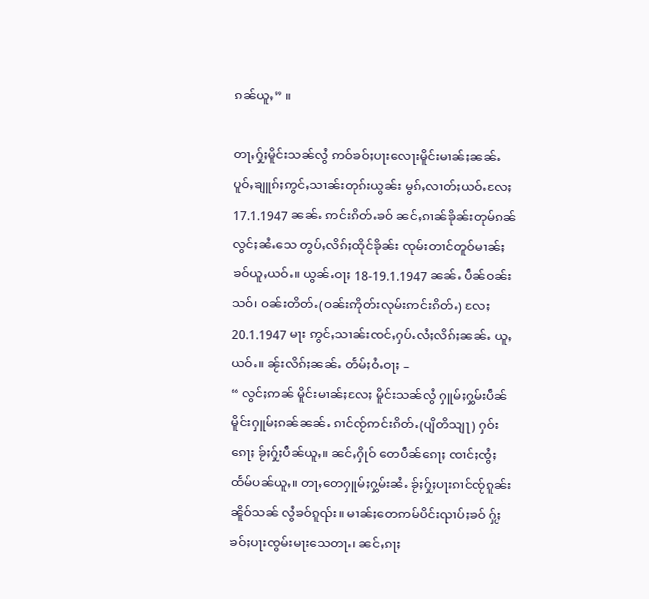ၵၼ်ယူႇ” ။

တႃႇႁႂ်ႈမိူင်းသၼ်လွႆ ဢဝ်ၶဝ်ႈပႃးလေႃးမိူင်းမၢၼ်ႈၼၼ်ႉ ပူဝ်ႇၶျူၵ်ႈဢွင်ႇသၢၼ်းတုၵ်းယွၼ်း မွၵ်ႇလၢတ်ႈယဝ်ႉလႄႈ 17.1.1947 ၼၼ်ႉ ဢင်းၵိတ်ႉၶဝ် ၼင်ႇၵၢၼ်ၶိုၼ်းတုမ်ၵၼ်လွင်ႈၼႆႉသေ တွပ်ႇလိၵ်ႈထိုင်ၶိုၼ်း ၸုမ်းတၢင်တူဝ်မၢၼ်ႈ ၶဝ်ယူႇယဝ်ႉ။ ယွၼ်ႉဝႃႈ 18-19.1.1947 ၼၼ်ႉ ပဵၼ်ဝၼ်းသဝ်၊ ဝၼ်းတိတ်ႉ(ဝၼ်းဢိုတ်းလုမ်းဢင်းၵိတ်ႉ) လႄႈ 20.1.1947 မႃး ဢွင်ႇသၢၼ်းၸင်ႇႁပ်ႉလႆႈလိၵ်ႈၼၼ်ႉ ယူႇယဝ်ႉ။ ၼႂ်းလိၵ်ႈၼၼ်ႉ တႅမ်ႈဝႆႉဝႃႈ –
“ လွင်ႈဢၼ် မိူင်းမၢၼ်ႈလႄႈ မိူင်းသၼ်လွႆ ႁူမ်ႈႁွမ်းပဵၼ်မိူင်းႁူမ်ႈၵၼ်ၼၼ်ႉ ၵၢင်ၸႂ်ဢင်းၵိတ်ႉ(ပျိတိသျႃ) ႁဝ်းၵေႃႈ ၶႂ်ႈႁႂ်ႈပဵၼ်ယူႇ။ ၼင်ႇႁိုဝ် တေပဵၼ်ၵေႃႈ ၸၢင်ႈၸွႆႈထႅမ်ပၼ်ယူႇ။ တႃႇတေႁူမ်ႈႁွမ်းၼႆႉ ၶႂ်ႈႁႂ်ႈပႃးၵၢင်ၸႂ်ၵူၼ်းၼိူဝ်သၼ် လွႆၶဝ်ၵူၺ်း။ မၢၼ်ႈတေဢမ်ပိင်းၺၢပ်ႈၶဝ် ႁႂ်ႈၶဝ်ႈပႃးၸွမ်းမႃးသေတႃႉ၊ ၼင်ႇၵႃႈ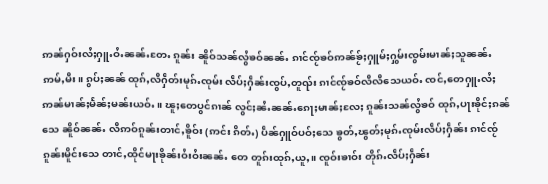ဢၼ်ႁဝ်းလႆႈႁူႉဝႆႉၼၼ်ႉတႄႉ ၵူၼ်း ၼိူဝ်သၼ်လွႆၶဝ်ၼၼ်ႉ ၵၢင်ၸႂ်ၶဝ်ဢၼ်ၶႂ်ႈႁူမ်ႈႁွမ်းၸွမ်းမၢၼ်ႈသူၼၼ်ႉ ဢမ်ႇမီး။ ၵွပ်ႈၼၼ် ထုၵ်ႇလီႁဵတ်းမုၵ်ႉၸုမ်း လဵပ်ႈႁဵၼ်းၸွပ်ႇတူၺ်း ၵၢင်ၸႂ်ၶဝ်လီလီသေယဝ်ႉ ၸင်ႇတေႁူႉလႆႈ ဢၼ်မၢၼ်ႈမႅၼ်ႈမၼ်းယဝ်ႉ။ ၽူႈတေပွင်ၵၢၼ် လွင်ႈၼႆႉၼၼ်ႉၵေႃႈမၢၼ်ႈလႄႈ ၵူၼ်းသၼ်လွႆၶဝ် ထုၵ်ႇပႃးၶိုင်ႈၵၼ်သေ ၼိူဝ်ၼၼ်ႉ လီဢဝ်ၵူၼ်းတၢင်ႇၶိူဝ်း (ဢင်း ၵိတ်ႉ) ပဵၼ်ႁူဝ်ပဝ်ႈသေ ၶွတ်ႇၽွတ်ႈမုၵ်ႉၸုမ်းလဵပ်ႈႁဵၼ်း ၵၢင်ၸႂ်ၵူၼ်းမိူင်းသေ တၢင်ႇထိုင်မႃးၶိုၼ်းဝႆးဝႆးၼၼ်ႉ တေ တူၵ်းထုၵ်ႇယူႇ။ ၸူဝ်းၶၢဝ်း တိုၵ်ႉလဵပ်ႈႁဵၼ်း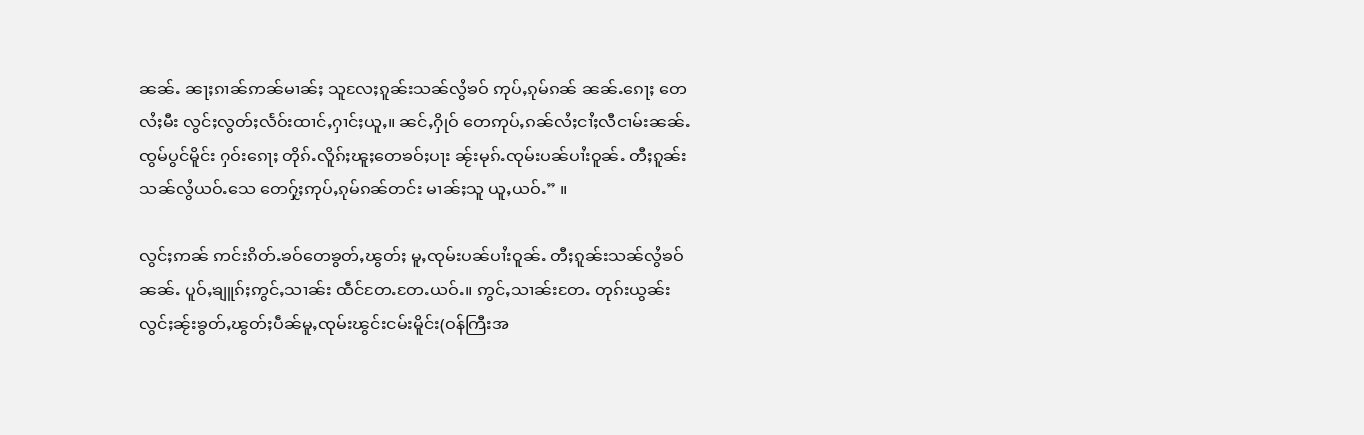ၼၼ်ႉ ၼႃႈၵၢၼ်ဢၼ်မၢၼ်ႈ သူလႄႈၵူၼ်းသၼ်လွႆၶဝ် ဢုပ်ႇၵုမ်ၵၼ် ၼၼ်ႉၵေႃႈ တေလႆႈမီး လွင်ႈလွတ်ႈလႅဝ်းထၢင်ႇႁၢင်ႈယူႇ။ ၼင်ႇႁိုဝ် တေဢုပ်ႇၵၼ်လႆႈငၢႆႈလီငၢမ်းၼၼ်ႉ ၸွမ်ပွင်မိူင်း ႁဝ်းၵေႃႈ တိုၵ်ႉလိူၵ်ႈၽူႈတေၶဝ်ႈပႃး ၼႂ်းမုၵ်ႉၸုမ်းပၼ်ပၢႆးဝူၼ်ႉ တီႈၵူၼ်းသၼ်လွႆယဝ်ႉသေ တေႁႂ်ႈဢုပ်ႇၵုမ်ၵၼ်တင်း မၢၼ်ႈသူ ယူႇယဝ်ႉ” ။

လွင်ႈဢၼ် ဢင်းၵိတ်ႉၶဝ်တေၶွတ်ႇၽွတ်ႈ မူႇၸုမ်းပၼ်ပၢႆးဝူၼ်ႉ တီႈၵူၼ်းသၼ်လွႆၶဝ်ၼၼ်ႉ ပူဝ်ႇၶျူၵ်ႈဢွင်ႇသၢၼ်း ထဵင်တႄႉတႄႉယဝ်ႉ။ ဢွင်ႇသၢၼ်းတႄႉ တုၵ်းယွၼ်းလွင်ႈၼႂ်းၶွတ်ႇၽွတ်ႈပဵၼ်မူႇၸုမ်းၽွင်းငမ်းမိူင်း(ဝန်ကြီးအ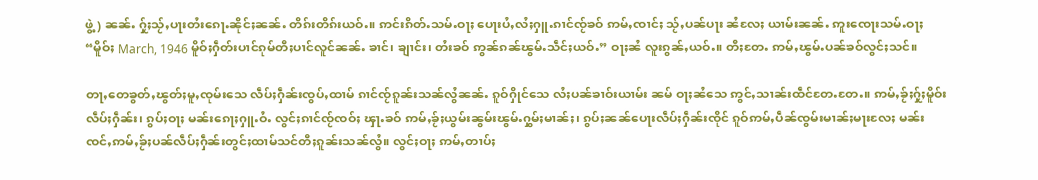ဖွဲ့) ၼၼ်ႉ ႁႂ်ႈသႂ်ႇပႃးတႆးၵေႃႉၼိုင်ႈၼၼ်ႉ တိၵ်းတိၵ်းယဝ်ႉ။ ဢင်းၵိတ်ႉသမ်ႉဝႃႈ ပေႃးပႆႇလႆႈႁူႉၵၢင်ၸႂ်ၶဝ် ဢမ်ႇၸၢင်ႈ သႂ်ႇပၼ်ပႃး ၼႆလႄႈ ယၢမ်းၼၼ်ႉ ဢူးၸေႃးသမ်ႉဝႃႈ “မိူဝ်ႈ March, 1946 မိူဝ်ႈႁဵတ်းပၢင်ၵုမ်တီႈပၢင်လူင်ၼၼ်ႉ ၶၢင်၊ ၶျၢင်း၊ တႆးၶဝ် ဢွၼ်ၵၼ်ၽွမ်ႉသဵင်ႈယဝ်ႉ” ဝႃႈၼႆ လူးၵွၼ်ႇယဝ်ႉ။ တီႈတႄႉ ဢမ်ႇၽွမ်ႉပၼ်ၶဝ်လွင်ႈသင်။

တႃႇတေၶွတ်ႇၽွတ်ႈမူႇၸုမ်းသေ လဵပ်ႈႁဵၼ်းၸွပ်ႇထၢမ် ၵၢင်ၸႂ်ၵူၼ်းသၼ်လွႆၼၼ်ႉ ၵူဝ်ႁိုင်သေ လႆႈပၼ်ၶၢဝ်းယၢမ်း ၼမ် ဝႃႈၼႆသေ ဢွင်ႇသၢၼ်းထဵင်တႄႉတႄႉ။ ဢမ်ႇၶႂ်ႈႁႂ်ႈမိူဝ်းလဵပ်ႈႁဵၼ်း၊ ၵွပ်ႈဝႃႈ မၼ်းၵေႃႈႁူႉဝႆႉ လွင်ႈၵၢင်ၸႂ်ၸဝ်ႈ ၾႃႉၶဝ် ဢမ်ႇၶႂ်ႈယွမ်းၼွမ်းၽွမ်ႉႁွမ်ႈမၢၼ်ႈ၊ ၵွပ်ႈၼၼ်ပေႃးလဵပ်ႈႁဵၼ်းၸိုင် ၵူဝ်ဢမ်ႇပဵၼ်ၸွမ်းမၢၼ်ႈမႃးလႄႈ မၼ်း ၸင်ႇဢမ်ႇၶႂ်ႈပၼ်လဵပ်ႈႁဵၼ်းတွင်ႈထၢမ်သင်တီႈၵူၼ်းသၼ်လွႆ။ လွင်ႈဝႃႈ ဢမ်ႇတၢပ်ႈ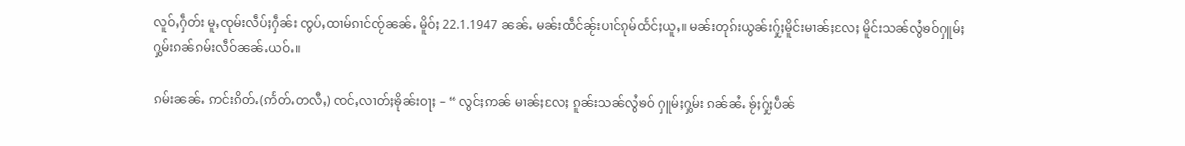လူဝ်ႇႁဵတ်း မူႇၸုမ်းလဵပ်ႈႁဵၼ်း ၸွပ်ႇထၢမ်ၵၢင်ၸႂ်ၼၼ်ႉ မိူဝ်ႈ 22.1.1947 ၼၼ်ႉ မၼ်းထဵင်ၼႂ်းပၢင်ၵုမ်ထႅင်ႈယူႇ။ မၼ်းတုၵ်းယွၼ်းႁႂ်ႈမိူင်းမၢၼ်ႈလႄႈ မိူင်းသၼ်လွႆၶဝ်ႁူမ်ႈႁွမ်းၵၼ်ၵမ်းလဵဝ်ၼၼ်ႉယဝ်ႉ။

ၵမ်းၼၼ်ႉ ဢင်းၵိတ်ႉ(ဢႅတ်ႉတလီႇ) ၸင်ႇလၢတ်ႈၶိုၼ်းဝႃႈ – “ လွင်ႈဢၼ် မၢၼ်ႈလႄႈ ၵူၼ်းသၼ်လွႆၶဝ် ႁူမ်ႈႁွမ်း ၵၼ်ၼႆႉ ၶႂ်ႈႁႂ်ႈပဵၼ်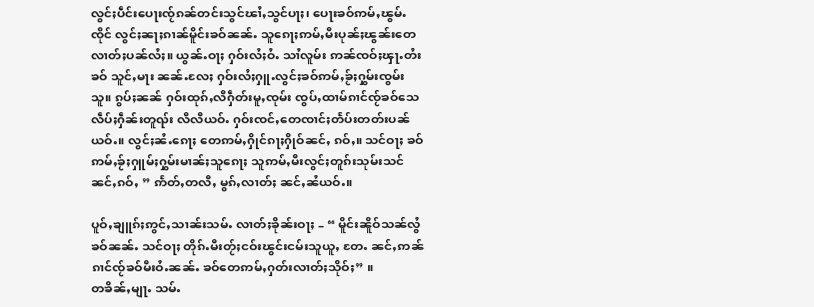လွင်ႈပဵင်းပေႃးၸႂ်ၵၼ်တင်းသွင်ၽၢႆႇသွင်ပႃႈ၊ ပေႃးၶဝ်ဢမ်ႇၽွမ်ႉၸိုင် လွင်ႈၼႃႈၵၢၼ်မိူင်းၶဝ်ၼၼ်ႉ သူၵေႃႈဢမ်ႇမီးပုၼ်ႈၽွၼ်းတေလၢတ်ႈပၼ်လႆႈ။ ယွၼ်ႉဝႃႈ ႁဝ်းလႆႈဝႆႉ သၢႆလူမ်း ဢၼ်ၸဝ်ႈၾႃႉတႆးၶဝ် သူင်ႇမႃး ၼၼ်ႉလႄႈ ႁဝ်းလႆႈႁူႉလွင်ႈၶဝ်ဢမ်ႇၶႂ်ႈႁွမ်းၸွမ်းသူ။ ၵွပ်ႈၼၼ် ႁဝ်းထုၵ်ႇလီႁဵတ်းမူႇၸုမ်း ၸွပ်ႇထၢမ်ၵၢင်ၸႂ်ၶဝ်သေ လဵပ်ႈႁဵၼ်းတူၺ်း လီလီယဝ်ႉ ႁဝ်းၸင်ႇတေၸၢင်ႈတႅပ်းတတ်းပၼ်ယဝ်ႉ။ လွင်ႈၼႆႉၵေႃႈ တေဢမ်ႇႁိုင်ၵႃႈႁိုဝ်ၼင်ႇ ၵဝ်ႇ။ သင်ဝႃႈ ၶဝ်ဢမ်ႇၶႂ်ႈႁူမ်ႈႁွမ်းမၢၼ်ႈသူၵေႃႈ သူဢမ်ႇမီးလွင်ႈတူၵ်းသုမ်းသင် ၼင်ႇၵဝ်ႇ ” ဢႅတ်ႇတလီႇ မွၵ်ႇလၢတ်ႈ ၼင်ႇၼႆယဝ်ႉ။

ပူဝ်ႇၶျူၵ်ႈဢွင်ႇသၢၼ်းသမ်ႉ လၢတ်ႈၶိုၼ်းဝႃႈ – “ မိူင်းၼိူဝ်သၼ်လွႆၶဝ်ၼၼ်ႉ သင်ဝႃႈ တိုၵ်ႉမီးတႂ်ႈငဝ်းၽွင်းငမ်းသူယူႇ တႄႉ ၼင်ႇဢၼ်ၵၢင်ၸႂ်ၶဝ်မီးဝႆႉၼၼ်ႉ ၶဝ်တေဢမ်ႇႁတ်းလၢတ်ႈသိုဝ်ႈ” ။
တၶိၼ်ႇမျႃႉ သမ်ႉ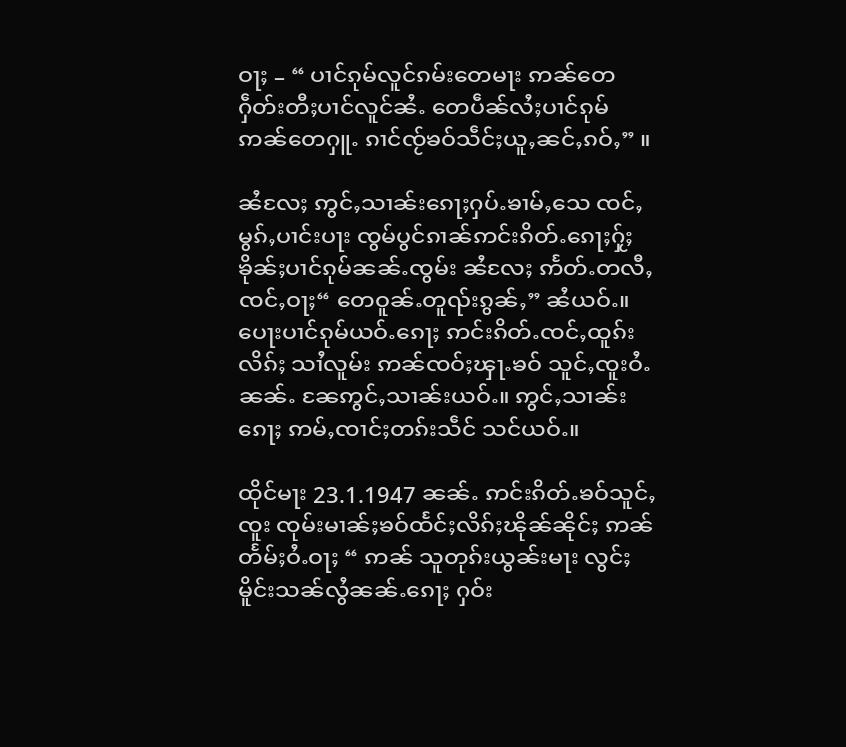ဝႃႈ – “ ပၢင်ၵုမ်လူင်ၵမ်းတေမႃး ဢၼ်တေႁဵတ်းတီႈပၢင်လူင်ၼႆႉ တေပဵၼ်လႆႈပၢင်ၵုမ် ဢၼ်တေႁူႉ ၵၢင်ၸႂ်ၶဝ်သဵင်ႈယူႇၼင်ႇၵဝ်ႇ” ။

ၼႆလႄႈ ဢွင်ႇသၢၼ်းၵေႃႈႁပ်ႉၶၢမ်ႇသေ ၸင်ႇမွၵ်ႇပၢင်းပႃး ၸွမ်ပွင်ၵၢၼ်ဢင်းၵိတ်ႉၵေႃႈႁႂ်ႈၶိုၼ်ႈပၢင်ၵုမ်ၼၼ်ႉၸွမ်း ၼႆလႄႈ ဢႅတ်ႉတလီႇၸင်ႇဝႃႈ“ တေဝူၼ်ႉတူၺ်းၵွၼ်ႇ” ၼႆယဝ်ႉ။ ပေႃးပၢင်ၵုမ်ယဝ်ႉၵေႃႈ ဢင်းၵိတ်ႉၸင်ႇထူၵ်းလိၵ်ႈ သၢႆလူမ်း ဢၼ်ၸဝ်ႈၾႃႉၶဝ် သူင်ႇၸူးဝႆႉၼၼ်ႉ ၼႄဢွင်ႇသၢၼ်းယဝ်ႉ။ ဢွင်ႇသၢၼ်းၵေႃႈ ဢမ်ႇၸၢင်ႈတၵ်းသဵင် သင်ယဝ်ႉ။

ထိုင်မႃး 23.1.1947 ၼၼ်ႉ ဢင်းၵိတ်ႉၶဝ်သူင်ႇၸူး ၸုမ်းမၢၼ်ႈၶဝ်ထႅင်ႈလိၵ်ႈၽိုၼ်ၼိုင်ႈ ဢၼ်တႅမ်ႈဝႆႉဝႃႈ “ ဢၼ် သူတုၵ်းယွၼ်းမႃး လွင်ႈမိူင်းသၼ်လွႆၼၼ်ႉၵေႃႈ ႁဝ်း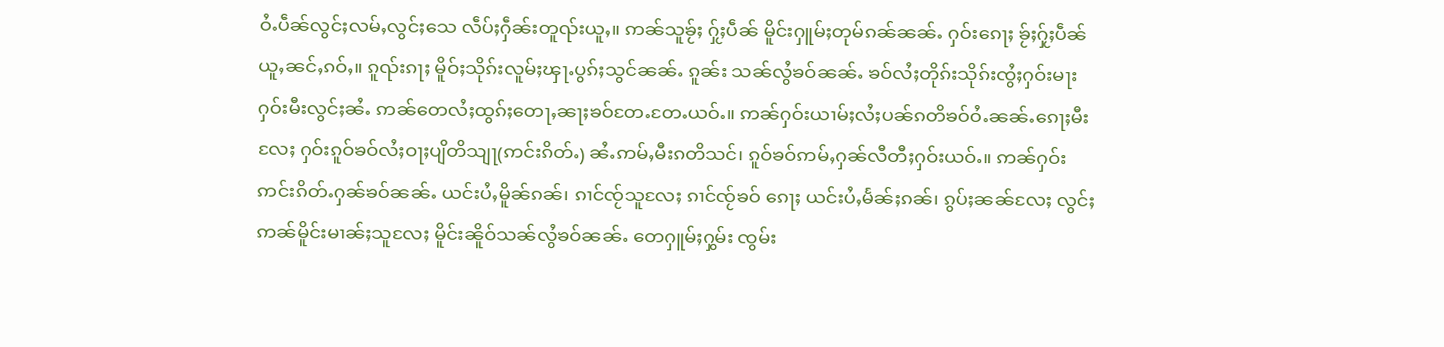ဝႆႉပဵၼ်လွင်ႈလမ်ႇလွင်ႈသေ လဵပ်ႈႁဵၼ်းတူၺ်းယူႇ။ ဢၼ်သူၶႂ်ႈ ႁႂ်ႈပဵၼ် မိူင်းႁူမ်ႈတုမ်ၵၼ်ၼၼ်ႉ ႁဝ်းၵေႃႈ ၶႂ်ႈႁႂ်ႈပဵၼ်ယူႇၼင်ႇၵဝ်ႇ။ ၵူၺ်းၵႃႈ မိူဝ်ႈသိုၵ်းလူမ်ႈၾႃႉပွၵ်ႈသွင်ၼၼ်ႉ ၵူၼ်း သၼ်လွႆၶဝ်ၼၼ်ႉ ၶဝ်လႆႈတိုၵ်းသိုၵ်းၸွႆႈႁဝ်းမႃး ႁဝ်းမီးလွင်ႈၼႆႉ ဢၼ်တေလႆႈထွၵ်ႈတေႃႇၼႃႈၶဝ်တႄႉတႄႉယဝ်ႉ။ ဢၼ်ႁဝ်းယၢမ်ႈလႆႈပၼ်ၵတိၶဝ်ဝႆႉၼၼ်ႉၵေႃႈမီးလႄႈ ႁဝ်းၵူဝ်ၶဝ်လႆႈဝႃႈပျိတိသျႃ(ဢင်းၵိတ်ႉ) ၼႆႉဢမ်ႇမီးၵတိသင်၊ ၵူဝ်ၶဝ်ဢမ်ႇႁၼ်လီတီႈႁဝ်းယဝ်ႉ။ ဢၼ်ႁဝ်းဢင်းၵိတ်ႉႁၼ်ၶဝ်ၼၼ်ႉ ယင်းပႆႇမိူၼ်ၵၼ်၊ ၵၢင်ၸႂ်သူလႄႈ ၵၢင်ၸႂ်ၶဝ် ၵေႃႈ ယင်းပႆႇမႅၼ်ႈၵၼ်၊ ၵွပ်ႈၼၼ်လႄႈ လွင်ႈဢၼ်မိူင်းမၢၼ်ႈသူလႄႈ မိူင်းၼိူဝ်သၼ်လွႆၶဝ်ၼၼ်ႉ တေႁူမ်ႈႁွမ်း ၸွမ်း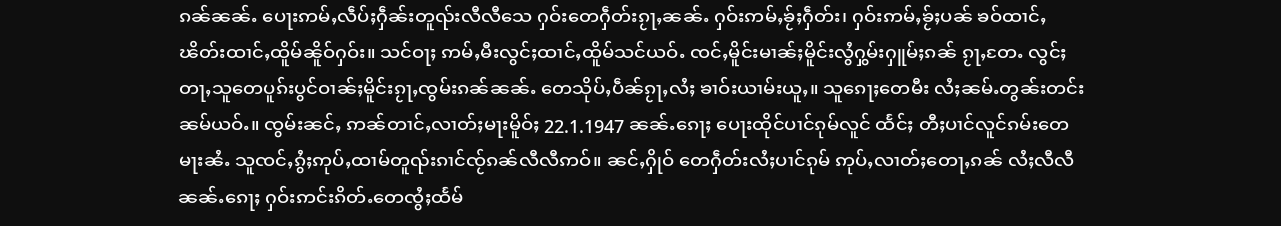ၵၼ်ၼၼ်ႉ ပေႃးဢမ်ႇလဵပ်ႈႁဵၼ်းတူၺ်းလီလီသေ ႁဝ်းတေႁဵတ်းၵႂႃႇၼၼ်ႉ ႁဝ်းဢမ်ႇၶႂ်ႈႁဵတ်း၊ ႁဝ်းဢမ်ႇၶႂ်ႈပၼ် ၶဝ်ထၢင်ႇၽိတ်းထၢင်ႇထိူမ်ၼိူဝ်ႁဝ်း။ သင်ဝႃႈ ဢမ်ႇမီးလွင်ႈထၢင်ႇထိူမ်သင်ယဝ်ႉ ၸင်ႇမိူင်းမၢၼ်ႈမိူင်းလွႆႁွမ်းႁူမ်ႈၵၼ် ၵႂႃႇတႄႉ လွင်ႈတႃႇသူတေပူၵ်းပွင်ဝၢၼ်ႈမိူင်းၵႂႃႇၸွမ်းၵၼ်ၼၼ်ႉ တေသိုပ်ႇပဵၼ်ၵႂႃႇလႆႈ ၶၢဝ်းယၢမ်းယူႇ။ သူၵေႃႈတေမီး လႆႈၼမ်ႉတွၼ်းတင်းၼမ်ယဝ်ႉ။ ၸွမ်းၼင်ႇ ဢၼ်တၢင်ႇလၢတ်ႈမႃးမိူဝ်ႈ 22.1.1947 ၼၼ်ႉၵေႃႈ ပေႃးထိုင်ပၢင်ၵုမ်လူင် ထႅင်ႈ တီႈပၢင်လူင်ၵမ်းတေမႃးၼႆႉ သူၸင်ႇၵွႆႈဢုပ်ႇထၢမ်တူၺ်းၵၢင်ၸႂ်ၵၼ်လီလီဢဝ်။ ၼင်ႇႁိုဝ် တေႁဵတ်းလႆႈပၢင်ၵုမ် ဢုပ်ႇလၢတ်ႈတေႃႇၵၼ် လႆႈလီလီ ၼၼ်ႉၵေႃႈ ႁဝ်းဢင်းၵိတ်ႉတေၸွႆႈထႅမ်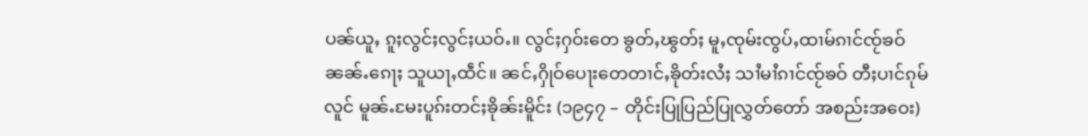ပၼ်ယူႇ ၵူႈလွင်ႈလွင်ႈယဝ်ႉ။ လွင်ႈႁဝ်းတေ ၶွတ်ႇၽွတ်ႈ မူႇၸုမ်းၸွပ်ႇထၢမ်ၵၢင်ၸႂ်ၶဝ်ၼၼ်ႉၵေႃႈ သူယႃႇထဵင်။ ၼင်ႇႁိုဝ်ပေႃးတေတၢင်ႇၶိုတ်းလႆႈ သၢႆမၢႆၵၢင်ၸႂ်ၶဝ် တီႈပၢင်ၵုမ်လူင် မူၼ်ႉမႄးပူၵ်းတင်ႈၶိုၼ်းမိူင်း (၁၉၄၇ – တိုင်းပြုပြည်ပြုလွှတ်တော် အစည်းအဝေး)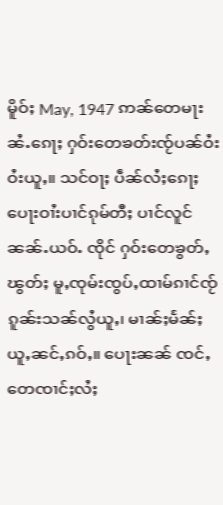မိူဝ်ႈ May, 1947 ဢၼ်တေမႃးၼႆႉၵေႃႈ ႁဝ်းတေၶတ်းၸႂ်ပၼ်ဝႆးဝႆးယူႇ။ သင်ဝႃႈ ပဵၼ်လႆႈၵေႃႈ ပေႃးဝၢႆးပၢင်ၵုမ်တီႈ ပၢင်လူင်ၼၼ်ႉယဝ်ႉ ၸိုင် ႁဝ်းတေၶွတ်ႇၽွတ်ႈ မူႇၸုမ်းၸွပ်ႇထၢမ်ၵၢင်ၸႂ်ၵူၼ်းသၼ်လွႆယူႇ၊ မၢၼ်ႈမႅၼ်ႈယူႇၼင်ႇၵဝ်ႇ။ ပေႃးၼၼ် ၸင်ႇ တေၸၢင်ႈလႆႈ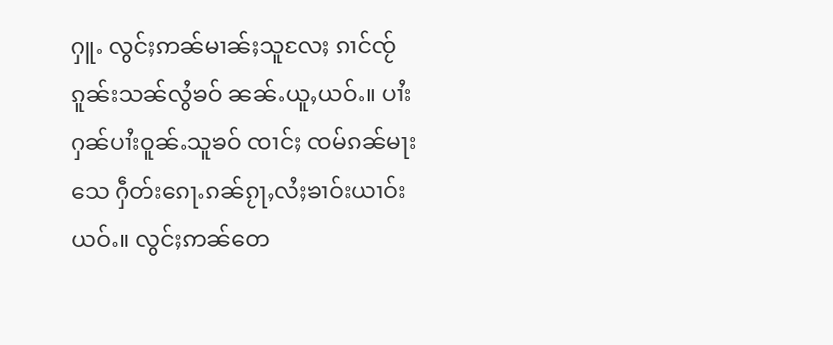ႁူႉ လွင်ႈဢၼ်မၢၼ်ႈသူလႄႈ ၵၢင်ၸႂ်ၵူၼ်းသၼ်လွႆၶဝ် ၼၼ်ႉယူႇယဝ်ႉ။ ပၢႆးႁၼ်ပၢႆးဝူၼ်ႉသူၶဝ် ၸၢင်ႈ ၸမ်ၵၼ်မႃးသေ ႁဵတ်းၵေႃႉၵၼ်ၵႂႃႇလႆႈၶၢဝ်းယၢဝ်းယဝ်ႉ။ လွင်ႈဢၼ်တေ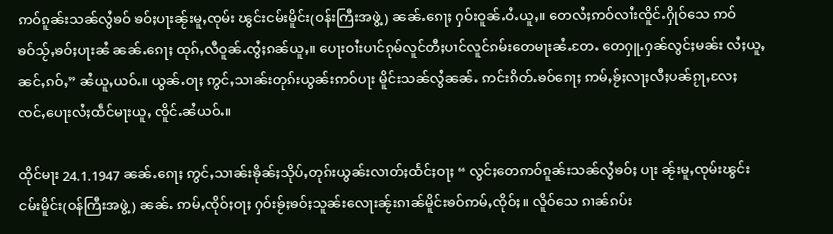ဢဝ်ၵူၼ်းသၼ်လွႆၶဝ် ၶဝ်ႈပႃးၼႂ်းမူႇၸုမ်း ၽွင်းငမ်းမိူင်း(ဝန်းကြီးအဖွဲ့) ၼၼ်ႉၵေႃႈ ႁဝ်းဝူၼ်ႉဝႆႉယူႇ။ တေလႆႈဢဝ်လၢႆးၸိူင်ႉႁိုဝ်သေ ဢဝ်ၶဝ်သႂ်ႇၶဝ်ႈပႃးၼႆ ၼၼ်ႉၵေႃႈ ထုၵ်ႇလီဝူၼ်ႉၸွႆႈၵၼ်ယူႇ။ ပေႃးဝၢႆးပၢင်ၵုမ်လူင်တီႈပၢင်လူင်ၵမ်းတေမႃးၼႆႉတႄႉ တေႁူႉႁၼ်လွင်ႈမၼ်း လႆႈယူႇၼင်ႇၵဝ်ႇ” ၼႆယူႇယဝ်ႉ။ ယွၼ်ႉဝႃႈ ဢွင်ႇသၢၼ်းတုၵ်းယွၼ်းဢဝ်ပႃး မိူင်းသၼ်လွႆၼၼ်ႉ ဢင်းၵိတ်ႉၶဝ်ၵေႃႈ ဢမ်ႇၶႂ်ႈလႃႈလီႈပၼ်ၵႂႃႇလႄႈ ၸင်ႇပေႃးလႆႈထဵင်မႃးယူႇ ၸိူင်ႉၼႆယဝ်ႉ။

ထိုင်မႃး 24.1.1947 ၼၼ်ႉၵေႃႈ ဢွင်ႇသၢၼ်းၶိုၼ်ႈသိုပ်ႇတုၵ်းယွၼ်းလၢတ်ႈထႅင်ႈဝႃႈ “ လွင်ႈတေဢဝ်ၵူၼ်းသၼ်လွႆၶဝ်ႈ ပႃး ၼႂ်းမူႇၸုမ်းၽွင်းငမ်းမိူင်း(ဝန်ကြီးအဖွဲ့) ၼၼ်ႉ ဢမ်ႇၸိုဝ်ႈဝႃႈ ႁဝ်းၶႂ်ႈၶဝ်ႈသူၼ်းလေႃးၼႂ်းၵၢၼ်မိူင်းၶဝ်ဢမ်ႇၸိုဝ်ႈ။ လိူဝ်သေ ၵၢၼ်ၵပ်း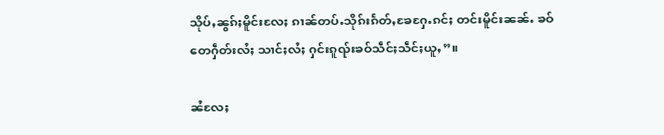သိုပ်ႇၼွၵ်ႈမိူင်းလႄႈ ၵၢၼ်တပ်ႉသိုၵ်းၵႅတ်ႇၶႄႁႄႉၵင်ႈ တင်းမိူင်းၼၼ်ႉ ၶဝ်တေႁဵတ်းလႆႈ သၢင်ႈလႆႈ ႁင်းၵူၺ်းၶဝ်သဵင်ႈသဵင်ႈယူႇ”။

ၼႆလႄႈ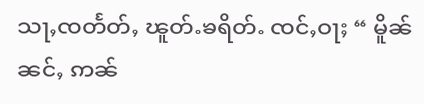သႃႇၸတႅတ်ႇ ၽူတ်ႉၶရိတ်ႉ ၸင်ႇဝႃႈ “ မိူၼ်ၼင်ႇ ဢၼ်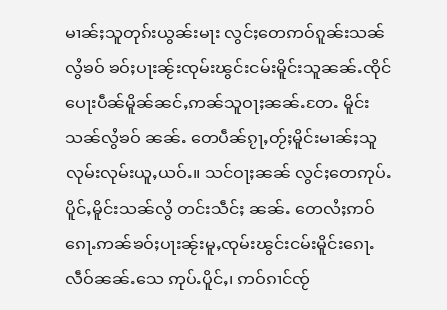မၢၼ်ႈသူတုၵ်းယွၼ်းမႃး လွင်ႈတေဢဝ်ၵူၼ်းသၼ် လွႆၶဝ် ၶဝ်ႈပႃးၼႂ်းၸုမ်းၽွင်းငမ်းမိူင်းသူၼၼ်ႉၸိုင် ပေႃးပဵၼ်မိူၼ်ၼင်ႇဢၼ်သူဝႃႈၼၼ်ႉတႄႉ မိူင်းသၼ်လွႆၶဝ် ၼၼ်ႉ တေပဵၼ်ၵႂႃႇတႂ်ႈမိူင်းမၢၼ်ႈသူလုမ်းလုမ်းယူႇယဝ်ႉ။ သင်ဝႃႈၼၼ် လွင်ႈတေဢုပ်ႉပိူင်ႇမိူင်းသၼ်လွႆ တင်းသဵင်ႈ ၼၼ်ႉ တေလႆႈဢဝ်ၵေႃႉဢၼ်ၶဝ်ႈပႃးၼႂ်းမူႇၸုမ်းၽွင်းငမ်းမိူင်းၵေႃႉလဵဝ်ၼၼ်ႉသေ ဢုပ်ႉပိူင်ႇ၊ ဢဝ်ၵၢင်ၸႂ်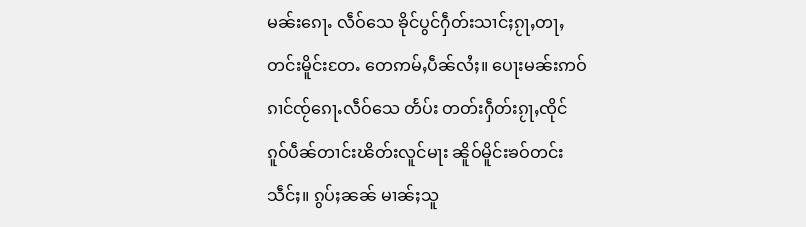မၼ်းၵေႃႉ လဵဝ်သေ ၶိုင်ပွင်ႁဵတ်းသၢင်ႈၵႂႃႇတႃႇတင်းမိူင်းတႄႉ တေဢမ်ႇပဵၼ်လႆႈ။ ပေႃးမၼ်းဢဝ်ၵၢင်ၸႂ်ၵေႃႉလဵဝ်သေ တႅပ်း တတ်းႁဵတ်းၵႂႃႇၸိုင် ၵူဝ်ပဵၼ်တၢင်းၽိတ်းလူင်မႃး ၼိူဝ်မိူင်းၶဝ်တင်းသဵင်ႈ။ ၵွပ်ႈၼၼ် မၢၼ်ႈသူ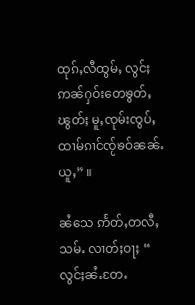ထုၵ်ႇလီထွမ်ႇ လွင်ႈ ဢၼ်ႁဝ်းတေၶွတ်ႇၽွတ်ႈ မူႇၸုမ်းၸွပ်ႇထၢမ်ၵၢင်ၸႂ်ၶဝ်ၼၼ်ႉယူႇ” ။

ၼႆသေ ဢႅတ်ႇတလီႇသမ်ႉ လၢတ်ႈဝႃႈ “ လွင်ႈၼႆႉတႄႉ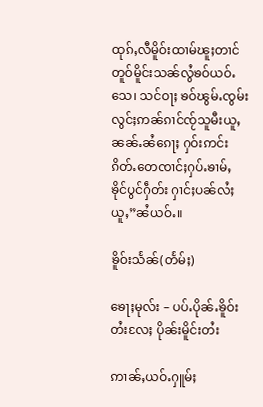ထုၵ်ႇလီမိူဝ်းထၢမ်ၽူႈတၢင်တူဝ်မိူင်းသၼ်လွႆၶဝ်ယဝ်ႉသေ၊ သင်ဝႃႈ ၶဝ်ၽွမ်ႉၸွမ်း လွင်ႈဢၼ်ၵၢင်ၸႂ်သူမီးယူႇၼၼ်ႉၼႆၵေႃႈ ႁဝ်းဢင်းၵိတ်ႉတေၸၢင်ႈႁပ်ႉၶၢမ်ႇ ၶိုင်ပွင်ႁဵတ်း ႁၢင်ႈပၼ်လႆႈယူႇ”ၼႆယဝ်ႉ။

ၶိူဝ်းသႅၼ်(တႅမ်ႈ)

ၶေႃႈမုလ်း – ပပ်ႉပိုၼ်ႉၶိူဝ်းတႆးလႄႈ ပိုၼ်းမိူင်းတႆး

ဢၢၼ်ႇယဝ်ႉႁူမ်ႈ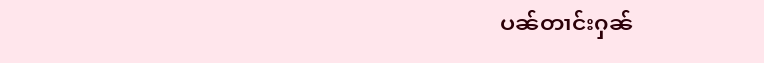ပၼ်တၢင်းႁၼ်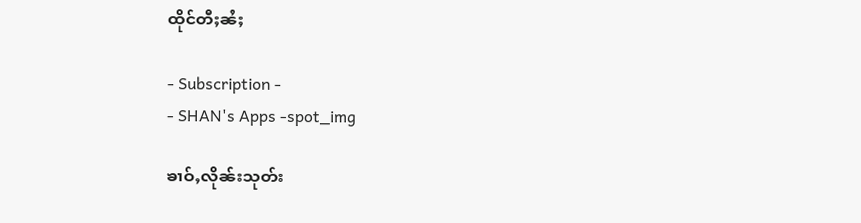ထိုင်တီႈၼႆႈ

- Subscription -
- SHAN's Apps -spot_img

ၶၢဝ်ႇလိုၼ်းသုတ်း